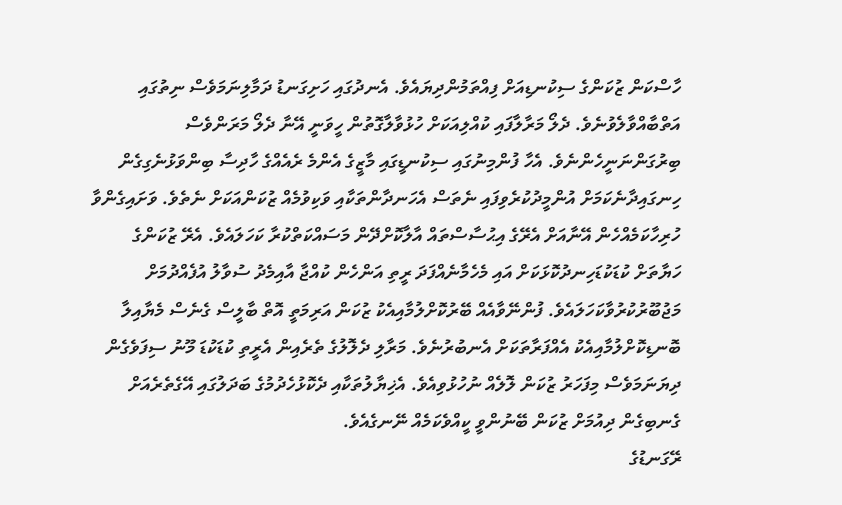ހާސްކަން ޒުކަންގެ ސިކުނޑިއަށް ފިއްތަމުންދިޔައެވެ. އެނދުގައި ހަށިގަނޑު ދަމާލިނަމަވެސް ނިތުގައި އަތްބާއްވާލެވުނެވެ. ދެލޯ މަރާލާފައި ކުއްލިއަކަށް ހުޅުވާލާގޮތުން ހީވަނީ އޭނާ ދެލޯ މަރަންވެސް ބިރުގަންނަނީހެންނެވެ. އެހާ ފުންމިނުގައި ސިކުނޑީގައި މާޒީގެ އެންމެ ރެއެއްގެ ހާދިސާ ބިންވަޅުނެގިގެން ހިނގައިދާނެކަމަށް އުންމީދުކުރެވިފައި ނެތަސް އެހަނދާންތަކާއި ވަކިވުމެއް ޒުކަންއަކަށް ނެތެވެ. ވަށައިގެންވާ ހުރިހާކަމެއްހެން އޭނާއަށް އެރޭގެ އިޙުސާސްތައް އާލާކޮށްދޭން މަސައްކަތްކުރާ ކަހަލައެވެ. އެރޭ ޒުކަންގެ ހަޔާތަށް ކުޑަކުޑަހިނދުކޮޅަކަށް އައި މެހެމާނެއްފަދަ ރީތި އަންހެން ކުއްޖާ އާއިމެދު ސުވާލު އުފެއްދުމަށް މަޖުބޫރުކުރުވާކަހަލައެވެ. ފުންނޭވާއެއް ބޭރުކޮށްލުމާއިއެކު ޒުކަން އަރިމަތީ އޮތް ބާލީސް ގެނެސް މެޔާއިލާ ބޮނޑިކޮށްލުމާއިއެކު އެއްފަރާތަކަށް އެނބުރުނެވެ. މަރާލި ދެލޮލުގެ ތެރެއިން އެރީތި ކުޑަކުޑަ މޫނު ސިފަވެގެން ދިޔަނަމަވެސް މިފަހަރު ޒުކަން ލޮލެއް ނުހުޅުވިއެވެ. އެޚިޔާލުތަކާއި ދެކޮޅުހެދުމުގެ ބަދަލުގައި އޭގެތެރެއަށް ގެނބިގެން ދިއުމަށް ޒުކަން ބޭނުންވީ ކީއްވެކަމެއް ނޭނގެއެވެ.
ރޭގަނޑުގެ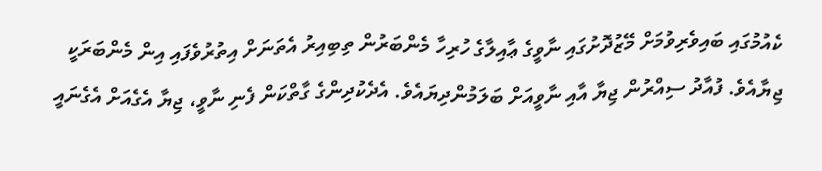ކެއުމުގައި ބައިވެރިވުމަށް މޭޒުދޮށުގައި ނާވީގެ ޢާއިލާގެ ހުރިހާ މެންބަރުން ތިބިއިރު އެތަނަށް އިތުރުވެފައި އިން މެންބަރަކީ ޖިޔާއެވެ. ފުއާދު ސިއްރުން ޖިޔާ އާއި ނާވީއަށް ބަލަމުންދިޔައެވެ. އެދެކުދިންގެ ގާތްކަން ފެނި ނާވީ، ޖިޔާ އެގެއަށް އެގެނައީ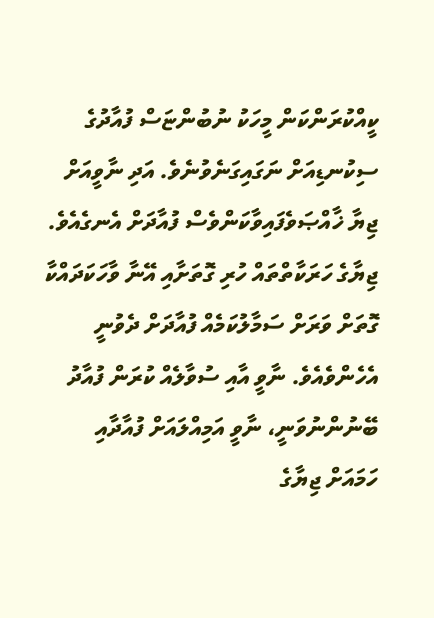ކީއްކުރަންކަން މީހަކު ނުބުންޏަސް ފުއާދުގެ ސިކުނޑިއަށް ނަގައިގަނެވުނެވެ. އަދި ނާވީއަށް ޖިޔާ ޚާއްޞަވެފައިވާކަންވެސް ފުއާދަށް އެނގެއެވެ. ޖިޔާގެ ހަރަކާތްތައް ހުރި ގޮތަށާއި އޭނާ ވާހަކަދައްކާ ގޮތަށް ވަރަށް ސަމާލުކަމެއް ފުއާދަށް ދެވުނީ އެހެންވެއެވެ. ނާވީ އާއި ސުވާލެއް ކުރަން ފުއާދު ބޭނުންނުވަނީ، ނާވީ އަމިއްލައަށް ފުއާދާއި ހަމައަށް ޖިޔާގެ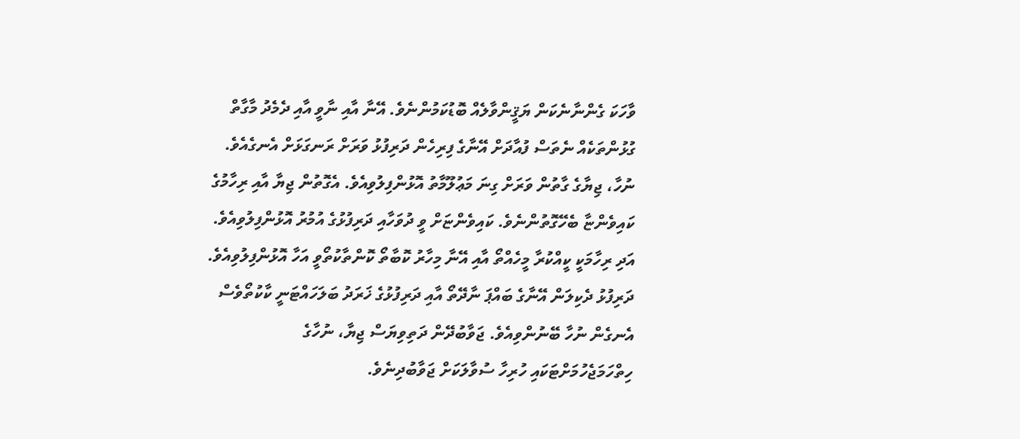ވާހަކަ ގެންނާނެކަން ޔަޤީންވާލެއް ބޮޑުކަމުންނެވެ. އޭނާ އާއި ނާވީ އާއި ދެމެދު މާގާތް ގުޅުންތަކެއް ނެތަސް ފުއާދަށް އޭނާގެ ފިރިހެން ދަރިފުޅު ވަރަށް ރަނގަޅަށް އެނގެއެވެ.
ނުހާ، ޖިޔާގެ ގާތުން ވަރަށް ގިނަ މަޢުލޫމާތު އޮޅުންފިލުވިއެވެ. އެގޮތުން ޖިޔާ އާއި ރިހާމުގެ ކައިވެންޏާ ބެހޭގޮތުންނެވެ. ކައިވެންޏަށް ވީ ދުވަހާއި ދަރިފުޅުގެ އުމުރު އޮޅުންފިލުވިއެވެ. އަދި ރިހާމަކީ ކީއްކުރާ މީހެއްތޯ އާއި އޭނާ މިހާރު ކޮބާތޯ ކޮންތާކުތޯވީ އަހާ އޮޅުންފިލުވިއެވެ. ދަރިފުޅު ދެކިލަން އޭނާގެ ބައްޕަ ނާދޭތޯ އާއި ދަރިފުޅުގެ ޚަރަދު ބަލަހައްޓަނީ ކާކުތޯވެސް އެނގެން ނުހާ ބޭނުންވިއެވެ. ޖަވާބުދޭން ދަތިވިޔަސް ޖިޔާ، ނުހާގެ ހިތްހަމަޖެހުމަށްޓަކައި ހުރިހާ ސުވާލަކަށް ޖަވާބުދިނެވެ.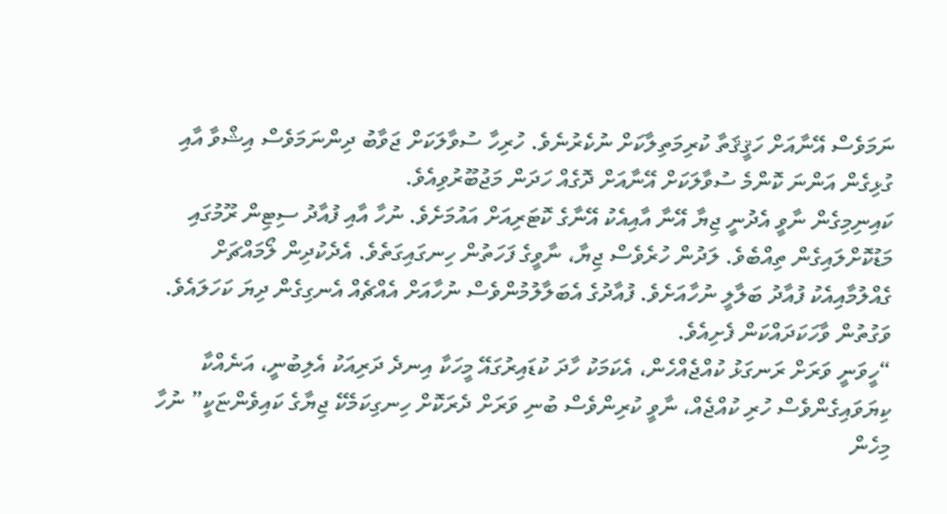ނަމަވެސް އޭނާއަށް ހަޤީޤަތާ ކުރިމަތިލާކަށް ނުކެރުނެވެ. ހުރިހާ ސުވާލަކަށް ޖަވާބު ދިންނަމަވެސް އިޝްވާ އާއި ގުޅިގެން އަންނަ ކޮންމެ ސުވާލަކަށް އޭނާއަށް ދޮގެއް ހަދަން މަޖުބޫރުވިއެވެ.
ކައިނިމިގެން ނާވީ އެދުނީ ޖިޔާ އޭނާ އާއިއެކު އޭނާގެ ކޮޓަރިއަށް އައުމަށެވެ. ނުހާ އާއި ފުއާދު ސިޓިން ރޫމުގައި މަޑުކޮށްލައިގެން ތިއްބެވެ. ލަދުން ހުރެވެސް ޖިޔާ، ނާވީގެ ފަހަތުން ހިނގައިގަތެވެ. އެދެކުދިން ލޯމައްޗަށް ގެއްލުމާއިއެކު ފުއާދު ބަލާލީ ނުހާއަށެވެ. ފުއާދުގެ އެބަލާލުމުންވެސް ނުހާއަށް އެއްޗެއް އެނގިގެން ދިޔަ ކަހަލައެވެ. ވަގުތުން ވާހަކަދައްކަން ފެށިއެވެ.
“ހީވަނީ ވަރަށް ރަނގަޅު ކުއްޖެއްހެން، އެކަމަކު ހާދަ ކުޑައިރުގައޭ މީހަކާ އިނދެ ދަރިއަކު އެލިބުނީ، އަނެއްކާ ކިޔަވައިގެންވެސް ހުރި ކުއްޖެއް، ނާވީ ކުރިންވެސް ބުނި ވަރަށް ދެރަކޮށް ހިނގިކަމެކޭ ޖިޔާގެ ކައިވެންޏަކީ” ނުހާ މިހެން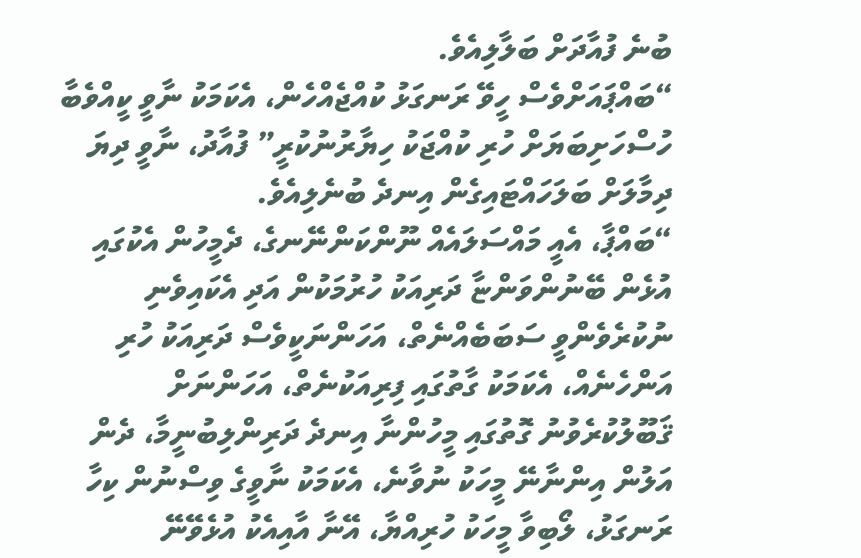ބުނެ ފުއާދަށް ބަލާލިއެވެ.
“ބައްޕައަށްވެސް ހީވޭ ރަނގަޅު ކުއްޖެއްހެން، އެކަމަކު ނާވީ ކީއްވެބާ ހުސްހަށިބަޔަށް ހުރި ކުއްޖަކު ހިޔާރުނުކުރީ” ފުއާދު، ނާވީ ދިޔަ ދިމާލަށް ބަލަހައްޓައިގެން އިނދެ ބުނެލިއެވެ.
“ބައްޕާ، އެއީ މައްސަލައެއް ނޫންކަންނޭނގެ، ދެމީހުން އެކުގައި އުޅެން ބޭނުންވަންޏާ ދަރިއަކު ހުރުމަކުން އަދި އެކައިވެނި ނުކުރެވެންވީ ސަބަބެއްނެތް، އަހަންނަކީވެސް ދަރިއަކު ހުރި އަންހެނެއް، އެކަމަކު ގާތުގައި ފިރިއަކުނެތް، އަހަންނަށް ޤަބޫލުކުރެވުނު ގޮތުގައި މީހުންނާ އިނދެ ދަރިންލިބުނީމާ، ދެން އަލުން އިންނާނޭ މީހަކު ނުވާނެ، އެކަމަކު ނާވީގެ ވިސްނުން ކިހާ ރަނގަޅު، ލޯބިވާ މީހަކު ހުރިއްޔާ، އޭނާ އާއިއެކު އުޅެވޭނޭ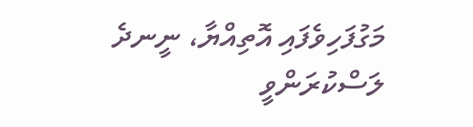މަގުފަހިވެފައި އޮތިއްޔާ، ނީނދެ ލަސްކުރަންވީ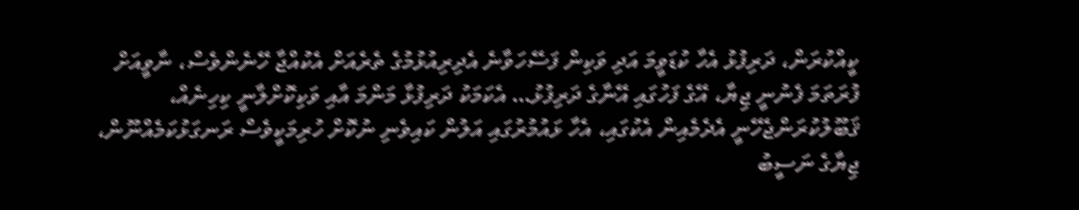ކީއްކުރަން، ދަރިފުޅު އެހާ ކުޑަވީމަ އަދި ވަކިން ފަސޭހަވާނެ އެދިރިއުޅުމުގެ ތެރެއަށް އެކުއްޖާ ހޭނެންވެސް، ނާވީއަށް ފުރަތަމަ ފެނުނީ ޖިޔާ، އޭގެ ފަހުގައި އޭނާގެ ދަރިފުޅު… އެކަމަކު ދަރިފުޅާ މަންމަ އާއި ވަކިކޮށްލާނީ ކިހިނެއް، ޤަބޫލުކުރަންޖެހޭނީ އެދެމެއިން އެކުގައި، އެހާ ޅައުމުރުގައި އަލުން ކައިވެނި ނުކޮށް ހުރިމަކީވެސް ރަނގަޅުކަމެއްނޫން، ޖިޔާގެ ނަސީބު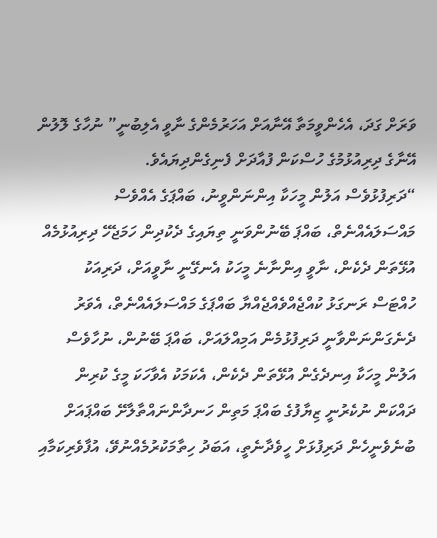ވަރަށް ގަދަ، އެހެންވީމަތާ އޭނާއަށް އަހަރުމެންގެ ނާވީ އެލިބުނީ” ނުހާގެ ލޮލުން އޭނާގެ ދިރިއުޅުމުގެ ހުސްކަން ފުއާދަށް ފެނިގެންދިޔައެވެ.
“ދަރިފުޅުވެސް އަލުން މީހަކާ އިންނަންވީނު، ބައްޕަގެ އެއްވެސް މައްސަލައެއްނެތް، ބައްޕަ ބޭނުންވަނީ ތިޔައިގެ ދެކުދިން ހަމަޖެހޭ ދިރިއުޅުމެއް އުޅޭތަން ދެކެން، ނާވީ އިންނާނެ މީހަކު އެނގޭނީ ނާވީއަށް، ދަރިއަކު ހުއްޓަސް ރަނގަޅު ކުއްޖެއްވެއްޖެއްޔާ ބައްޕަގެ މައްސަލައެއްނެތް، އެވަރު ދެނެގަންނަންވާނީ ދަރިފުޅުމެން އަމިއްލައަށް، ބައްޕަ ބޭނުން، ނުހާވެސް އަލުން މީހަކާ އިނދެގެން އުޅޭތަން ދެކެން، އެކަމަކު އެވާހަކަ މީގެ ކުރިން ދައްކަން ނުކެރުނީ ޒިޔާފުގެ ބައްޕަ މަތިން ހަނދާންނައްތާލާށޭ ބައްޕައަށް ބުނެވެނީހެން ދަރިފުޅަށް ހީވެދާނެތީ، އަބަދު ހިތާމަކުރުމެއްނުވޭ، އުފާވެރިކަމާއި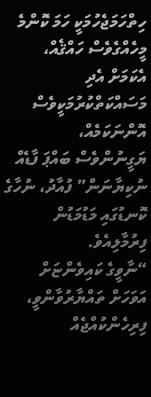ހިތްހަމަޖެހުމަކީ ހަމަ ކޮންމެ މީހެއްގެވެސް ހައްޤެއް، އެކަމަށް އެދި މަސައްކަތްކުރުމަކީވެސް އޮންނަކަމެއް، ޔަގީނުންވެސް ބައްޕަ ފާޑެއް ނުކިޔާނަން” ފުއާދު، ނުހާގެ ކޮނޑުގައި މަޑުމަޑުން ފިރުމާލިއެވެ.
“ނާވީގެ ކައިވެންޏަށް އަވަހަށް ތައްޔާރުވާންވީ، ފިރިހެންކުއްޖެއް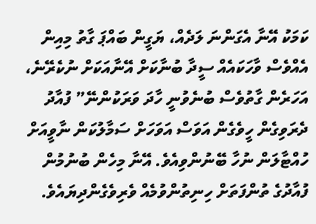ކަމަކު އޭނާ އެގަންނަ ލަދެއް، ޔަގީން ބައްޕަ ގާތު މިއިން އެއްވެސް ވާހަކައެއް ސީދާ ބުނާކަށް އޭނާއަކަށް ނުކެރޭނެ، އަހަރެން ގާތުވެސް ބުނެވުނީ ހާދަ ވަރަކުންނޭ” ފުއާދު ދެރަވިގެން ހީވެގެން އަވަސް އަވަހަށް ސަމާލުކަން ނާވީއަށް ހުއްޓާލަން ނުހާ ބޭނުންވިއެވެ. އޭނާ މިހެން ބުނުމުން ފުއާދުގެ ތުންފަތަށް ހިނިތުންވުމެއް ވެރިވެގެންދިޔައެވެ.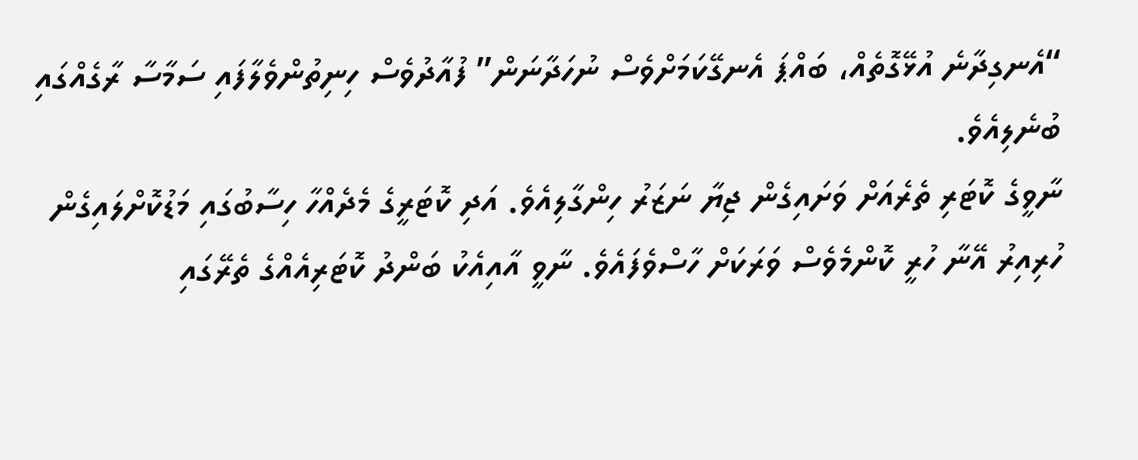“އެނގިދާނެ އުޅޭގޮތެއް، ބައްޕަ އެނގޭކަމަށްވެސް ނުހަދާނަން” ފުއާދުވެސް ހިނިތުންވެލާފައި ސަމާސާ ރާގެއްގައި ބުނެލިއެވެ.
ނާވީގެ ކޮޓަރި ތެރެއަށް ވަށައިގެން ޖިޔާ ނަޒަރު ހިންގާލިއެވެ. އަދި ކޮޓަރީގެ މެދެއްހާ ހިސާބުގައި މަޑުކޮށްލައިގެން ހުރިއިރު އޭނާ ހުރީ ކޮންމެވެސް ވަރަކަށް ހާސްވެފައެވެ. ނާވީ އާއިއެކު ބަންދު ކޮޓަރިއެއްގެ ތެރޭގައި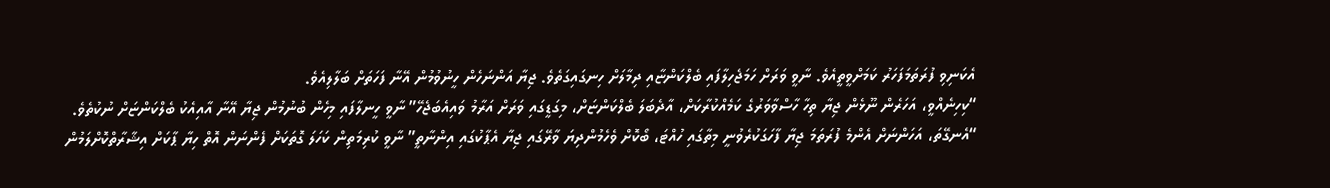އެކަނިވި ފުރަތަމަފަހަރު ކަމަށްވީތީއެވެ. ނާވީ ވަރަށް ހަމަޖެހިލާފައި ބެލްކަންޏާއި ދިމާލަށް ހިނގައިގަތެވެ. ޖިޔާ އަންނަހެން ހީނުވުމުން އޭނާ ފަހަތަށް ބަލާލިއެވެ.
“ކިހިނެއްވީ، އަހަރެން ނޫޅެން ޖިޔާ ތިހާ ހާސްވާވަރުގެ ކަމެއްކުރާކަށް، އާދެބަލަ ބެލްކަންޏަށް، މިގަޑީގައި ވަރަށް އަރާމު ވައިއެބަޖެހޭ” ނާވީ ހީނލާފައި މިހެން ބުނުމުން ޖިޔާ އޭނާ އާއިއެކު ބެލްކަންޏަށް ނުކުތެވެ.
“އެނގޭތަ، އަހަންނަށް އެންމެ ފުރަތަމަ ޖިޔާ ފާހަގަކުރެވުނީ މިތާގައި ހުއްޓަ، ބޯކޮށް ވެހެމުންދިޔަ ވާރޭގައި ޖިޔާ އެޕާކުގައި އިންނާތީ” ނާވީ ކުރިމަތިން ކަހަލަ ގޮތަކަށް ފެންނަން އޮތް ހިޔާ ޕާކަށް އިޝާރާތްކޮށްލަމުން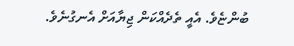ބުންޏެވެ. އެއީ ތެދެއްކަން ޖިޔާއަށް އެނގުނެވެ.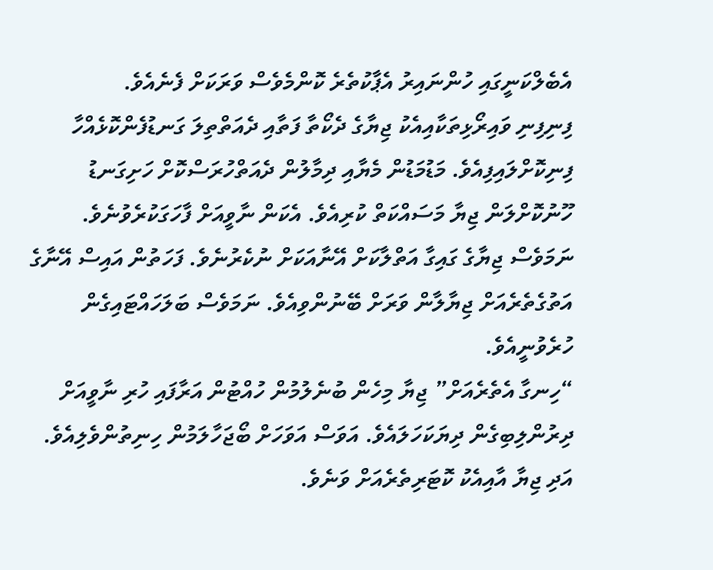އެބެލްކަނީގައި ހުންނައިރު އެޕާކުތެރެ ކޮންމެވެސް ވަރަކަށް ފެނެއެވެ.
ފިނިފިނި ވައިރޯޅިތަކާއިއެކު ޖިޔާގެ ދެކޯތާ ފަތާއި ދެއަތްތިލަ ގަނޑުފެންކޮޅެއްހާ ފިނިކޮށްލައިފިއެވެ. މަޑުމަޑުން މެޔާއި ދިމާލުން ދެއަތްހުރަސްކޮށް ހަށިގަނޑު ހޫނުކޮށްލަން ޖިޔާ މަސައްކަތް ކުރިއެވެ. އެކަން ނާވީއަށް ފާހަގަކުރެވުނެވެ. ނަމަވެސް ޖިޔާގެ ގައިގާ އަތްލާކަށް އޭނާއަކަށް ނުކެރުނެވެ. ފަހަތުން އައިސް އޭނާގެ އަތުގެތެރެއަށް ޖިޔާލާން ވަރަށް ބޭނުންވިއެވެ. ނަމަވެސް ބަލަހައްޓައިގެން ހުރެވުނީއެވެ.
“ހިނގާ އެތެރެއަށް” ޖިޔާ މިހެން ބުނެލުމުން ހުއްޓުން އަރާފައި ހުރި ނާވީއަށް ދިރުންލިބިގެން ދިޔަކަހަލައެވެ. އަވަސް އަވަހަށް ބޯޖަހާލަމުން ހިނިތުންވެލިއެވެ. އަދި ޖިޔާ އާއިއެކު ކޮޓަރިތެރެއަށް ވަނެވެ.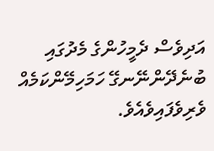އަދިވެސް ދެމީހުންގެ މެދުގައި ބުނެދޭންނޭނގޭ ހަމަހިމޭންކަމެއް ވެރިވެފައިވެއެވެ.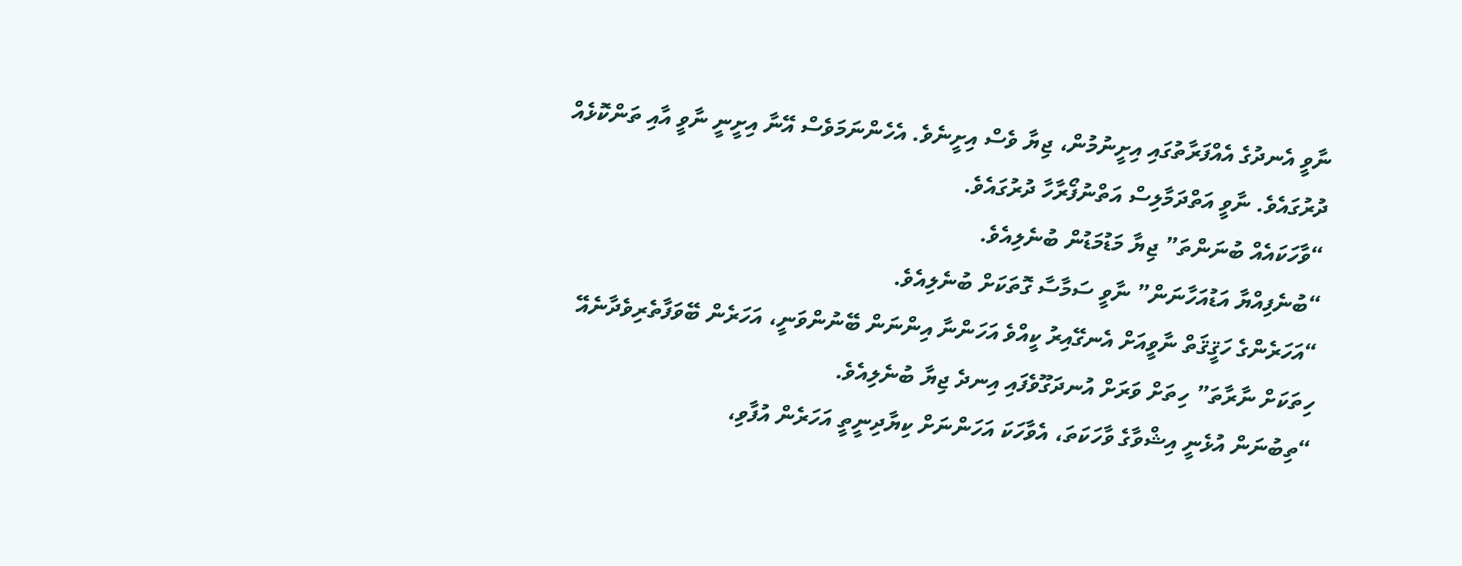ނާވީ އެނދުގެ އެއްފަރާތުގައި އިށީނުމުން، ޖިޔާ ވެސް އިށީނެވެ. އެހެންނަމަވެސް އޭނާ އިށީނީ ނާވީ އާއި ތަންކޮޅެއް ދުރުގައެވެ. ނާވީ އަތްދަމާލިސް އަތްނުފޯރާހާ ދުރުގައެވެ.
“ވާހަކައެއް ބުނަންތަ” ޖިޔާ މަޑުމަޑުން ބުނެލިއެވެ.
“ބުނެފިއްޔާ އަޑުއަހާނަން” ނާވީ ސަމާސާ ގޮތަކަށް ބުނެލިއެވެ.
“އަހަރެންގެ ހަޤީޤަތް ނާވީއަށް އެނގޭއިރު ކީއްވެ އަހަންނާ އިންނަން ބޭނުންވަނީ، އަހަރެން ބޭވަފާތެރިވެދާނެއޭ ހިތަކަށް ނާރާތަ” ހިތަށް ވަރަށް އުނދަގޫވެފައި އިނދެ ޖިޔާ ބުނެލިއެވެ.
“ތިބުނަން އުޅެނީ އިޝްވާގެ ވާހަކަތަ، އެވާހަކަ އަހަންނަށް ކިޔާދިނީތީ އަހަރެން އުފާވި،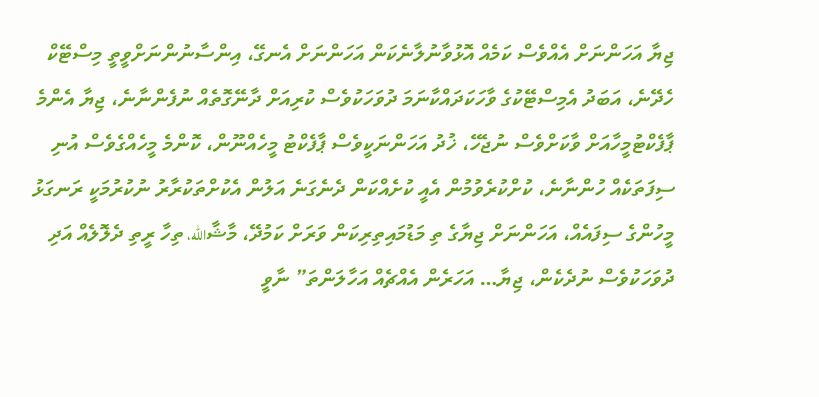ޖިޔާ އަހަންނަށް އެއްވެސް ކަމެއް އޮޅުވާނުލާނެކަން އަހަންނަށް އެނގޭ، އިންސާނުންނަށްވީތީ މިސްޓޭކް ހެދޭނެ، އަބަދު އެމިސްޓޭކުގެ ވާހަކަދައްކާނަމަ ދުވަހަކުވެސް ކުރިއަށް ދާނޭގޮތެއް ނުފެންނާނެ، ޖިޔާ އެންމެ ޕާފެކްޓުމީހާއަށް ވާކަށްވެސް ނުޖެހޭ، ޚުދު އަހަންނަކީވެސް ޕާފެކްޓު މީހެއްނޫން، ކޮންމެ މީހެއްގެވެސް އުނި ސިފަތަކެއް ހުންނާނެ، ކުށްކުރެވުމުން އެއީ ކުށެއްކަން ދެނެގަނެ އަލުން އެކުށްތަކުރާރު ނުކުރުމަކީ ރަނގަޅު މީހުންގެ ސިފައެއް، އަހަންނަށް ޖިޔާގެ ތި މަޑުމައިތިރިކަން ވަރަށް ކަމުދޭ، މާޝާالله، ތިހާ ރީތި ދެލޮލެއް އަދި ދުވަހަކުވެސް ނުދެކެން، ޖިޔާ… އަހަރެން އެއްޗެއް އަހާލަންތަ” ނާވީ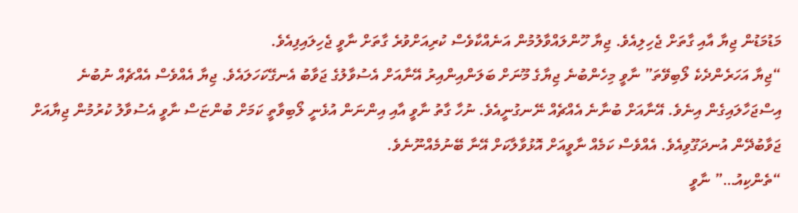މަޑުމަޑުން ޖިޔާ އާއި ގާތަށް ޖެހިލިއެވެ. ޖިޔާ ހޫންލައްވާލުމުން އަނެއްކާވެސް ކުރިއަށްވުރެ ގާތަށް ނާވީ ޖެހިލައިފިއެވެ.
“ޖިޔާ އަހަރެންދެކެ ލޯބިވޭތަ” ނާވީ މިހެންބުނެ ޖިޔާގެ މޫނަށް ބަލަންއިންއިރު އޭނާއަށް އެސުވާލުގެ ޖަވާބު އެނގޭކަހަލައެވެ. ޖިޔާ އެއްވެސް އެއްޗެއް ނުބުނެ އިސްޖަހާލައިގެން އިނެވެ. އޭނާއަށް ބުނާނެ އެއްޗެއް ނޭނގުނީއެވެ. ނުހާ ގާތު ނާވީ އާއި އިންނަން އުޅެނީ ލޯބިވާތީ ކަމަށް ބުންޏަސް ނާވީ އެސުވާލު ކުރުމުން ޖިޔާއަށް ޖަވާބުދޭން އުނދަގޫވިއެވެ. އެއްވެސް ކަމެއް ނާވީއަށް އޮޅުވާލާކަށް އޭނާ ބޭނުމެއްނޫނެވެ.
“ތެންކިއު…” ނާވީ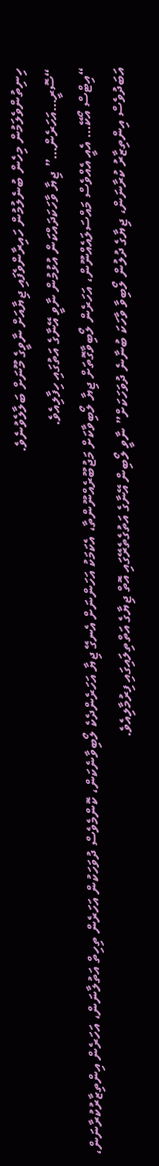ހިނިތުންވެލަމުން މިހެން ބުނެލުމުން ހައިރާންވެފައި ޖިޔާއަށް ނާވީގެ މޫނަށް ބަލާލެވުނެވެ.
“ސޮރީ…އަހަރެން…” ޖިޔާ ވާހަކަދައްކަން އުޅުމުން ނާވީ އޭނާގެ އަތުގައި ހިފާލިއެވެ.
“އިޓްސް އޯކޭ… އެއީ އެއްވެސް މައްސަލައެއްނޫން، އަހަރެން ލޯބިވާގޮތަށް ޖިޔާ ލޯބިވާކަށް މަޖުބޫރެއްނޫންތާ، އެކަމަކު އަހަންނަށް އެނގޭ ޖިޔާ އަހަރެންދެކެ ލޯބިވާނެކަން، ކޮންމެވެސް ދުވަހަކުން އަހަރެން ތިހިތް އަތުލާނަން، އަހަރެން އިންތިޒާރުކުރާނަން، އަބަދުވެސް އިންތިޒާރު ކުރާނަން، ޖިޔާގެ ދުލުން ލޯބިވާ ވާހަކަ ބުނާނެ ދުވަހަކަށް” ނާވީ ލޯބިން އޭނާގެ އަތުގެތެރޭގައި އޮތް ޖިޔާގެ އަތްތިލައިގައި ފިރުމާލިއެވެ.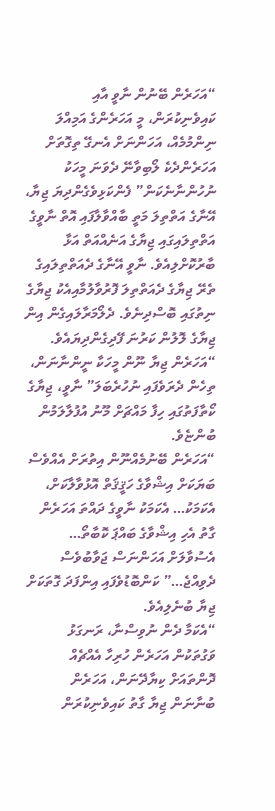“އަހަރެން ބޭނުން ނާވީ އާއި ކައިވެނިކުރަން، މީ އަހަރެންގެ އަމިއްލަ ނިންމުމެއް، އަހަންނަށް އެނގޭ ތިގޮތަށް އަހަރެންދެކެ ލޯބިވާނޭ ދެވަނަ މީހަކު ނުހުންނާނެކަން” ފެންކަޅިވެގެންދިޔަ ޖިޔާ، އޭނާގެ އަތްތިލަ މަތީ ބާއްވާލާފައި އޮތް ނާވީގެ އަތްތިލައިގައި ޖިޔާގެ އަނެއްއަތް އަޅާ ބާރުކޮށްލިއެވެ. ނާވީ އޭނާގެ ދެއަތްތިލައިގެ ތެރޭ ޖިޔާގެ ދެއަތްތިލަ ފޮރުވާލުމާއިއެކު ޖިޔާގެ ނިތުގައި ބޮސްދިނެވެ. ދެލޯމަރާލައިގެން އިން ޖިޔާގެ ލޮލުން ކަރުނަ ފޭދިގެންދިޔައެވެ.
“އަހަރެން ޖިޔާ ނޫން މީހަކާ ނީންނާނަން، ތިހެން ދެރަވެފައި ނުހުރެބަލަ” ނާވީ، ޖިޔާގެ ކޯތާފަތުގައި ހިފާ މައްޗަށް މޫނު އުފުލާލަމުން ބުންޏެވެ.
“އަހަރެން ބޭނުމެއްނޫން އިތުރަށް އެއްވެސް ބަޔަކަށް އިޝްވާގެ ހަޤީޤަތް އޮޅުވާލާކަށް، އެކަމަކު… އެކަމަކު ނާވީގެ ދައްތަ އަހަރެން ގާތު އެހި އިޝްވާގެ ބައްޕަ ކޮބާތޯ… އެސުވާލަށް އަހަންނަސް ޖަވާބުވެސް ދެވިއްޖެ…” ކަންބޮޑުވެފައި އިންފަދަ ގޮތަކަށް ޖިޔާ ބުނެލިއެވެ.
“އެކަމާ ދެން ނުވިސްނާ، ރަނގަޅު ވަގުތަކުން އަހަރެން ހުރިހާ އެއްޗެއް ދޮންތައަށް ކިޔާދޭނަން، އަހަރެން ބުނާނަން ޖިޔާ ގާތު ކައިވެނިކުރަން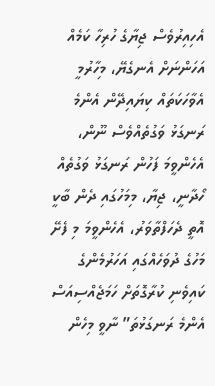އެހިއިރުވެސް ޖިޔާގެ ހުރިހާ ކަމެއް އަހަންނަށް އެނގެޔޭ، މިހާރުމީ އެވާހަކަތައް ކިޔައިދޭން އެންމެ ރަނގަޅު ވަގުތެއްވެސް ނޫން، އެހެންވީމަ ފަހުން ރަނގަޅު ވަގުތެއް ހޯދާނީ، ޖިޔާ، މިމަހުގައި ދެން ބާކީ އޮތީ ދެހަފްތާވަރު، އެހެންވީމަ މި ފެށޭ މަހުގެ ދުވަހެއްގައި އަހަރުމެންގެ ކައިވެނި ކުރާގޮތަށް ހަމަޖެއްސިއަސް އެންމެ ރަނގަޅުތަ” ނާވީ މިހެން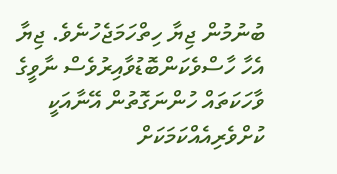ބުނުމުން ޖިޔާ ހިތްހަމަޖެހުނެވެ. ޖިޔާ އެހާ ހާސްވެކަންބޮޑުވާއިރުވެސް ނާވީގެ ވާހަކަތައް ހުންނަގޮތުން އޭނާއަކީ ކުށްވެރިއެއްކަމަކަށް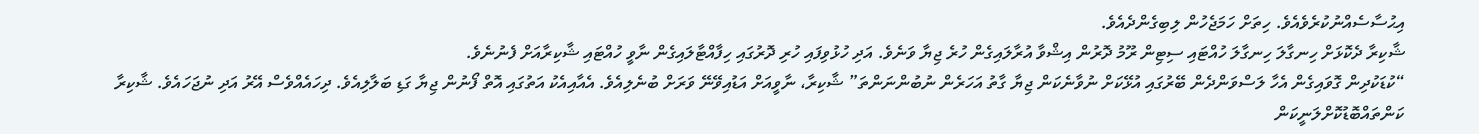އިޙުސާސެއްނުކުރެވެއެވެ. ހިތަށް ހަމަޖެހުން ލިބިގެންދެއެވެ.
ޝާކިރާ ދެކޮޅަށް ހިނގާލަ ހިނގާލަ ހުއްޓައި ސިޓިން ރޫމު ދޮރުން އިޝްވާ އުރާލައިގެން ހުރެ ޖިޔާ ވަނެވެ. އަދި ހުޅުވިފައި ހުރި ދޮރުގައި ހިފާއްޓާލައިގެން ނާވީ ހުއްޓައި ޝާކިރާއަށް ފެނުނެވެ.
“ކުޑަކުދިން ގޮވައިގެން އެހާ ލަސްވަންދެން ބޭރުގައި އުޅޭކަށް ނުވާނެކަން ޖިޔާ ގާތު އަހަރެން ނުބުންނަންތަ” ޝާކިރާ، ނާވީއަށް އަޑުއިވޭނޭ ވަރަށް ބުނެލިއެވެ. އެއާއިއެކު އަތުގައި އޮތް ފޯނުން ޖިޔާ ގަޑި ބަލާލިއެވެ. ދިހައެއްވެސް އޭރު އަދި ނުޖަހައެވެ. ޝާކިރާ ކަންތައްބޮޑުކޮށްލަނީކަން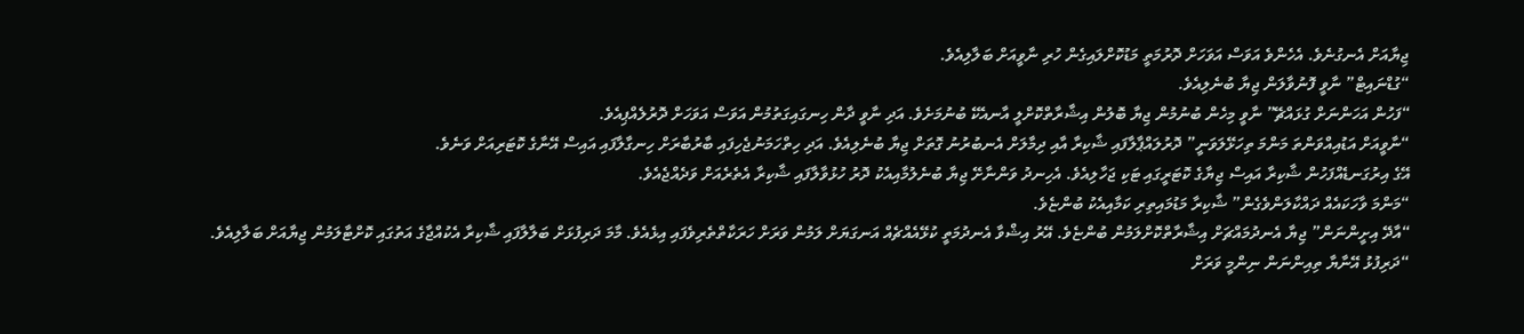ޖިޔާއަށް އެނގުނެވެ. އެހެންވެ އަވަސް އަވަހަށް ދޮރުމަތީ މަޑުކޮށްލައިގެން ހުރި ނާވީއަށް ބަލާލިއެވެ.
“ގުޑްނައިޓް” ނާވީ ފޮނުވާލަން ޖިޔާ ބުނެލިއެވެ.
“ފަހުން އަހަންނަށް ގުޅައްޗޭ” ނާވީ މިހެން ބުނުމުން ޖިޔާ ބޮލުން އިޝާރާތްކޮށްލީ އާނއެކޭ ބުނުމަށެވެ. އަދި ނާވީ ދާން ހިނގައިގަތުމުން އަވަސް އަވަހަށް ދޮރުލެއްޕިއެވެ.
“ނާވީއަށް އަޑުއިއްވަންތަ މަންމަ ތިހަޅޭލަވަނީ” ދޮރުލައްޕާލާފައި ޝާކިރާ އާއި ދިމާލަށް އެނބުރުނު ގޮތަށް ޖިޔާ ބުނެލިއެވެ. އަދި ހިތްހަމަނުޖެހިފައި ބާރުބާރަށް ހިނގާލާފައި އައިސް އޭނާގެ ކޮޓަރިއަށް ވަނެވެ.
އޭގެ އިރުގަނޑެއްފަހުން ޝާކިރާ އައިސް ޖިޔާގެ ކޮޓަރީގައި ޓަކި ޖަހާލިއެވެ. އެހިނދު ވަންނާށޭ ޖިޔާ ބުނެލުމާއިއެކު ދޮރު ހުޅުވާލާފައި ޝާކިރާ އެތެރެއަށް ވަދެއްޖެއެވެ.
“މަންމަ ވާހަކައެއް ދައްކާލަންވެގެން” ޝާކިރާ މަޑުމައިތިރި ކަމާއިއެކު ބުންޏެވެ.
“އާދޭ އިށީންނަން” ޖިޔާ އެނދުމައްޗަށް އިޝާރާތްކޮށްލަމުން ބުންޏެވެ. އޭރު އިޝްވާ އެނދުމަތީ ކުޅޭއެއްޗެއް އަނގަޔަށް ލަމުން ވަރަށް ހަރަކާތްތެރިވެފައި އިޅެއެވެ. މާމަ ދަރިފުޅަށް ބަލާލާފައި ޝާކިރާ އެކުއްޖާގެ އަތުގައި ކޮށްޓާލަމުން ޖިޔާއަށް ބަލާލިއެވެ.
“ދަރިފުޅު އޭނާޔާ ތިއިންނަން ނިންމީ ވަރަށް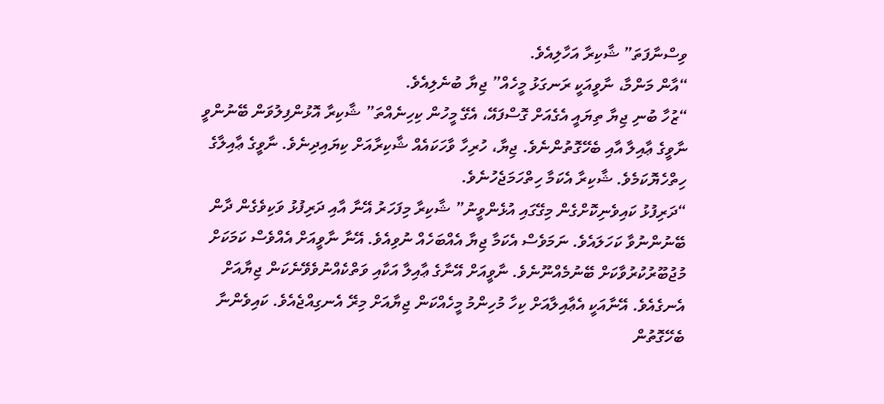ވިސްނާފަތަ” ޝާކިރާ އަހާލިއެވެ.
“އާން މަންމާ، ނާވީއަކީ ރަނގަޅު މީހެއް” ޖިޔާ ބުނެލިއެވެ.
“ޒުހާ ބުނި ޖިޔާ ތިޔައީ އެގެއަށް ގޮސްފައޭ، އެގޭ މީހުން ކިހިނެއްތަ” ޝާކިރާ އޮޅުންފިލުވަން ބޭނުންވީ ނާވީގެ ޢާއިލާ އާއި ބެހޭގޮތުންނެވެ. ޖިޔާ، ހުރިހާ ވާހަކައެއް ޝާކިރާއަށް ކިޔައިދިނެވެ. ނާވީގެ ޢާއިލާގެ ހިތްހެޔޮކަމެވެ. ޝާކިރާ އެކަމާ ހިތްހަމަޖެހުނެވެ.
“ދަރިފުޅު ކައިވެނިކޮށްގެން މިގޭގައި އުޅެންވީނު” ޝާކިރާ މިފަހަރު އޭނާ އާއި ދަރިފުޅު ވަކިވެގެން ދާން ބޭނުންނުވާ ކަހަލައެވެ. ނަމަވެސް އެކަމާ ޖިޔާ އެއްބަހެއް ނުވިއެވެ. އޭނާ ނާވީއަށް އެއްވެސް ކަމަކަށް މުޖުބޫރުކުރުވާކަށް ބޭނުމެއްނޫނެވެ. ނާވީއަށް އޭނާގެ ޢާއިލާ އަކާއި ވަތްކެއްނުވެވޭނެކަން ޖިޔާއަށް އެނގެއެވެ. އޭނާއަކީ އެޢާއިލާއަށް ކިހާ މުހިންމު މީހެއްކަން ޖިޔާއަށް މިރޭ އެނގިއްޖެއެވެ. ކައިވެންނާ ބެހޭގޮތުން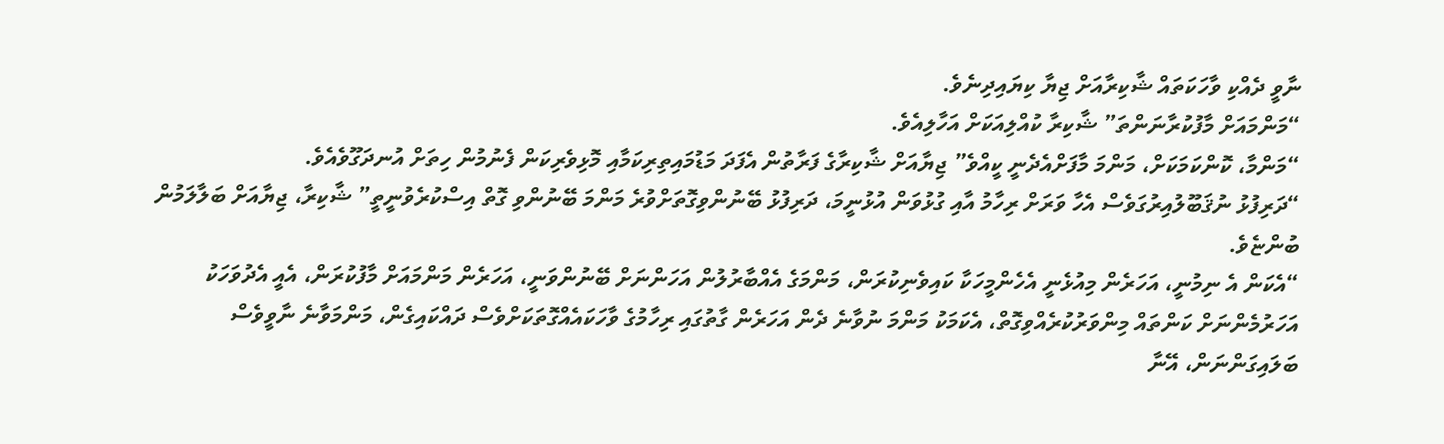ނާވީ ދެއްކި ވާހަކަތައް ޝާކިރާއަށް ޖިޔާ ކިޔައިދިނެވެ.
“މަންމައަށް މާފުކުރާނަންތަ” ޝާކިރާ ކުއްލިއަކަށް އަހާލިއެވެ.
“މަންމާ، ކޮންކަމަކަށް، މަންމަ މާފަށްއެދެނީ ކީއްވެ” ޖިޔާއަށް ޝާކިރާގެ ފަރާތުން އެފަދަ މަޑުމައިތިރިކަމާއި މޮޅިވެރިކަން ފެނުމުން ހިތަށް އުނދަގޫވެއެވެ.
“ދަރިފުޅު ނުޤަބޫލުއިރުގަވެސް އެހާ ވަރަށް ރިހާމު އާއި ގުޅުވަން އުޅުނީމަ، ދަރިފުޅު ބޭނުންވިގޮތަށްވުރެ މަންމަ ބޭނުންވި ގޮތް އިސްކުރެވުނީތީ” ޝާކިރާ، ޖިޔާއަށް ބަލާލަމުން ބުންޏެވެ.
“އެކަން އެ ނިމުނީ، އަހަރެން މިއުޅެނީ އެހެންމީހަކާ ކައިވެނިކުރަން، މަންމަގެ އެއްބާރުލުން އަހަންނަށް ބޭނުންވަނީ، އަހަރެން މަންމައަށް މާފުކުރަން، އެއީ އެދުވަހަކު އަހަރުމެންނަށް ކަންތައް މިންވަރުކުރެއްވިގޮތް، އެކަމަކު މަންމަ ނުވާނެ ދެން އަހަރެން ގާތުގައި ރިހާމުގެ ވާހަކައެއްގޮތަކަށްވެސް ދައްކައިގެން، މަންމަވާނެ ނާވީވެސް ބަލައިގަންނަން، އޭނާ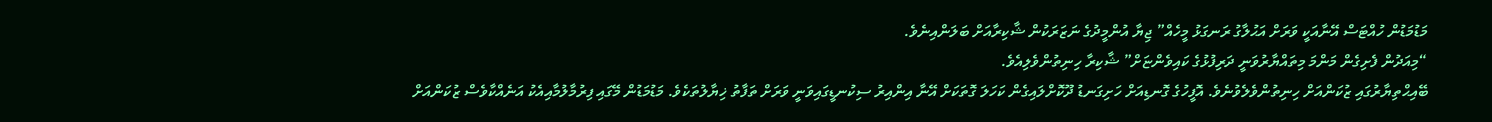މަޑުމަޑުން ހުއްޓަސް އޭނާއަކީ ވަރަށް އަޙުލާގު ރަނގަޅު މީހެއް” ޖިޔާ އުންމީދުގެ ނަޒަރަކުން ޝާކިރާއަށް ބަލަންއިނެވެ.
“މިއަދުން ފެށިގެން މަންމަ މިތައްޔާރުވަނީ ދަރިފުޅުގެ ކައިވެންޏަށް” ޝާކިރާ ހިނިތުންވެލިއެވެ.
ބޭއިޙްތިޔާރުގައި ޒުކަންއަށް ހިނިތުންވެލެވުނެވެ. އޮފީހުގެ ގޮނޑިއަށް ހަށިގަނޑު ދޫކޮށްލައިގެން ކަހަލަ ގޮތަކަށް އޭނާ އިންއިރު ސިކުނޑީގައިވަނީ ވަރަށް ތަފާތު ޚިޔާލުތަކެވެ. މަޑުމަޑުން މޭގައި ފިރުމާލުމާއިއެކު އަނެއްކާވެސް ޒުކަންއަށް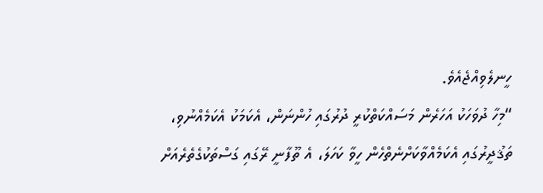ހީނލެވިއްޖެއެވެ.
“މިހާ ދުވަހަކު އަހަރެން މަސައްކަތްކުރީ ދުރުގައި ހުންނަން، އެކަމަކު އެކަމެއްނުވި، ތަޤުދީރުގައި އެކަމެއްވާކަށްނެތްހެން ހީވާ ކަހަލަ، އެ ތޫފާނީ ރޭގައި ގަސްތަކުގެތެރެއަށް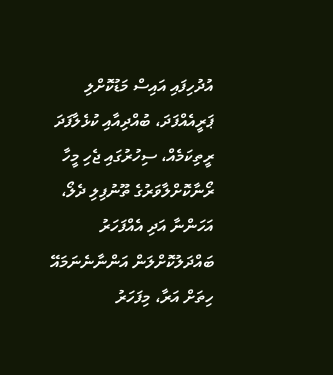އުދުހިފައި އައިސް މަޑުކޮށްލި ޕަރީއެއްފަދަ، ބުއްދިއާއި ކުޅެލާފަދަ ރީތިކަމެއް، ސިހުރުގައި ޖެހި މީހާ ރޯނާކޮށްލާވަރުގެ ތޫނުފިލި ދެލޯ، އަހަންނާ އަދި އެއްފަހަރު ބައްދަލުކޮށްލަން އަންނާނެނަމައޭ ހިތަށް އަރާ، މިފަހަރު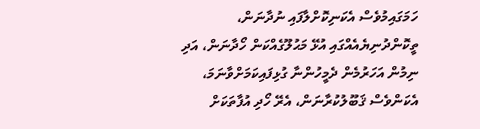ހަމަގައިމުވެސް އެކަނިކޮށްލާފައި ނުދާނަން، ތީކޮންދުނިޔެއެއްގައި އުޅޭ މަޙުލޫގެއްކަން ހޯދާނަން، އަދި ނިމުން އަހަރުމެން ދެމީހުންނާ ގުޅިފައިކަމަށްވާނަމަ، އެކަންވެސް ޤަބޫލުކުރާނަން، އެރޭ ހޯދި އުފާތަކަށް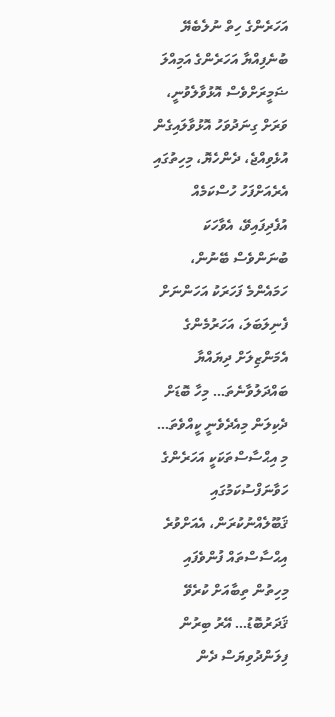އަހަރެންގެ ހިތް ނުލެބެޔޭ ބުނެފިއްޔާ އަހަރެންގެ އަމިއްލަ ޟަމީރަށްވެސް އޮޅުވާލެވުނީ، ވަރަށް ގިނަދުވަހު އޮޅުވާލައިގެން އުޅެވިއްޖެ، ދެންހެޔޮ، މިހިތުގައި އެރެއަށްފަހު ހުސްކަމެއް އުފެދިފައިވޭ، އެވާހަކަ ބުނަންވެސް ބޭނުން، ހަމައެންމެ ފަހަރަކު އަހަންނަށް ފެނިލަބަލަ، އަހަރުމެންގެ އެމަންޒިލަށް ދިޔައްޔާ ބައްދަލުވާނެތަ… މިހާ ބޮޑަށް ދެކިލަން މިއެދެވެނީ ކީއްވެތަ… މި އިޙްސާސްތަކަކީ އަހަރެންގެ ހަވާނަފްސުކަމުގައި ޤަބޫލެއްނުކުރަން، އެއަށްވުރެ އިޙްސާސްތައް ފުންވެފައި މިހިތުން ތިބާއަށް ކުރެވޭ ޤަދަރުބޮޑު… އޭރު ބިރުން ފިލަންދުވިޔަސް ދެން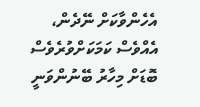އެހެންވާކަށް ނޭދެން، އެއްވެސް ކަމަކަށްވުރެވެސް ބޮޑަށް މިހާރު ބޭނުންވަނީ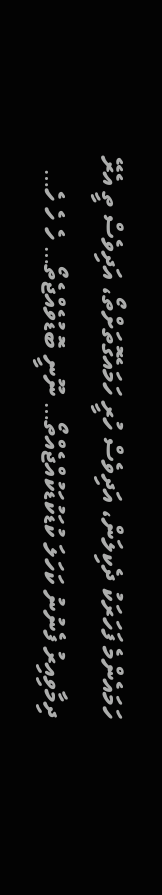ހަމައެންމެ ފަހަރަކު ދެކިލަން، އަދިވެސް ހުރީ ހަމައެގޮތަށްތޯ، އަދިވެސް ތީ އެރޭ ދިމާވިއިރު ފެނުނު ކަހަލަ ކުޑަކުޑަކުއްޖެއްތޯ… ނޫނީ ބޮޑުވެއްޖެތޯ… ހެ ހެ ހެ…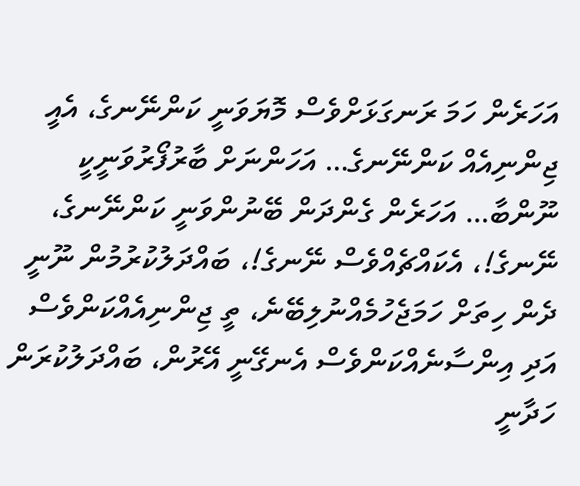އަހަރެން ހަމަ ރަނގަޅަށްވެސް މޮޔަވަނީ ކަންނޭނގެ، އެއީ ޖިންނިއެއް ކަންނޭނގެ… އަހަންނަށް ބާރުފޯރުވަނީކީ ނޫންބާ… އަހަރެން ގެންދަން ބޭނުންވަނީ ކަންނޭނގެ، ނޭނގެ!، އެކައްޗެއްވެސް ނޭނގެ!، ބައްދަލުކުރުމުން ނޫނީ ދެން ހިތަށް ހަމަޖެހުމެއްނުލިބޭނެ، ތީ ޖިންނިއެއްކަންވެސް އަދި އިންސާނެއްކަންވެސް އެނގޭނީ އޭރުން، ބައްދަލުކުރަން ހަދާނީ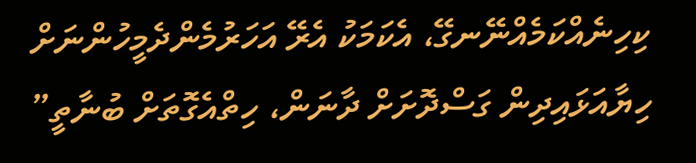ކިހިނެއްކަމެއްނޭނގޭ، އެކަމަކު އެރޭ އަހަރުމެންދެމީހުންނަށް ހިޔާއަޅައިދިން ގަސްދޮށަށް ދާނަން، ހިތްއެގޮތަށް ބުނާތީ”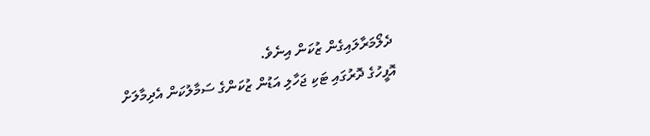ދެލޯމަރާލައިގެން ޒުކަން އިނެވެ.
އޮފީހުގެ ދޮރުގައި ޓަކި ޖަހާލި އަޑުން ޒުކަންގެ ސަމާލުކަން އެދިމާލަށް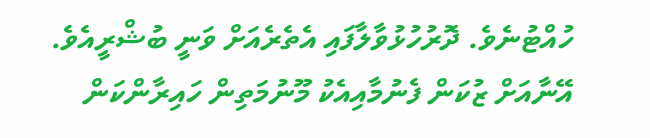ހުއްޓުނެވެ. ދޮރުހުޅުވާލާފައި އެތެރެއަށް ވަނީ ބުޝްރީއެވެ. އޭނާއަށް ޒުކަން ފެނުމާއިއެކު މޫނުމަތިން ހައިރާންކަން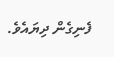ފެނިގެން ދިޔައެވެ.